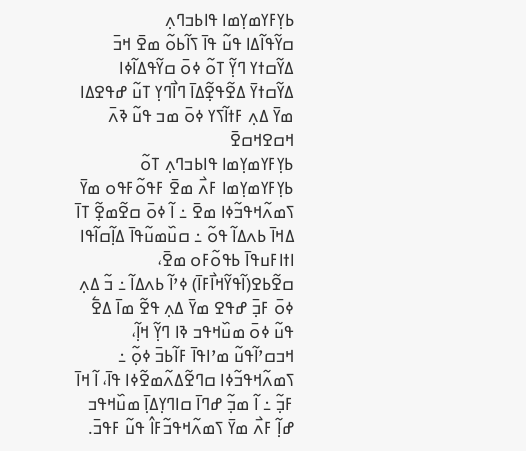ߕߌ߲ߓߌߘߌ߲ߘߊ ߟߊߕߏߣߍ߲
ߛߌ߬ߟߊ߬ߡߊ ߟߎ߬ ߟߊ߫ ߖߊ߬ߕߋ߬ ߘߐ߫ ߞߏ߫ ߡߌ߬ߛߙߌ ߣߌ߲߬ ߠߋ߬ ߦߋ߫ ߛߌ߬ߟߡߊ߬ߦߊ ߡߌ߬ߛߙߌ߫ ߡߐ߬ߟߐ߲߬ߡߊ߫ ߣߊ߯ߣߌ߲ ߠߎ߬ ߝߟߐߡߊ ߘߌ߫ ߡߍ߲ ߓߙߊ߬ߖߌ ߦߋ߫ ߘߏ ߟߎ߬ ߢߍ߫ ߞߛߐߞߛߐ߫
ߕߌ߲ߓߌߘߌ߲ߘߊ ߟߊߕߏߣߍ߲ ߠߋ߬ ߕߌ߲ߓߌߘߌ߲ߘߊ ߓߍ߯ ߘߐ߫ ߓߟߋ߬ߓߟߋ ߘߌ߫ ߖߘߍ߬ߞߟߏ߬ߦߊ ߘߐ߫ ߸ ߊ߬ ߦߋ߫ ߛߐ߬ߘߐ߲߬ ߠߊ߫ ߡߞߊ߫ ߕߍߡߊ߬ ߟߋ߬ ߸ ߛߎ߰ߘߎ߬ߟߊ߫ ߡߊ߲߬ߛߊ߬ߟߊ ߊߙߊߓߎߟߊ߫ ߕߟߋ߬ߓߋ ߘߐ߫، ߛߐ߬ߕߐ(ߊ߬ߟߌ߬ߞߊ߯ߓߊ߫) ߦߴߊ߬ ߕߍߡߊ߬ ߸ ߏ߬ ߡߍ߲ ߦߋ߫ ߓߏ߲߫ ߝߟߐ ߘߌ߫ ߡߍ߲ ߟߐ߬ ߘߊ߫ ߡߐ߱ ߟߎ߬ ߦߋ߫ ߘߎ߰ߞߟߏ ߢߊ ߣߌ߲߬ ߞߊ߲߬، ߞߏߛߴߊ߬ߟߎ߬ ߘߴߊߟߊ߫ ߓߊ߬ߕߏ߫ ߦߋ߲߬ ߸ ߖߘߍ߬ߞߟߏ߬ߦߊ ߛߣߐ߬ߡߍ߬ߘߐ߬ߦߊ ߟߊ߫، ߊ߬ ߞߊ߫ ߓߏ߲߬ ߸ ߊ߬ ߘߏ߲߬ ߝߣߊ߫ ߛߊߣߌ߲ߡߊ߲߫ ߘߎ߰ߞߟߏ ߝߊ߲߬ ߓߍ߯ ߘߌ߫ ߖߘߍ߬ߞߟߏ߬ߓߊ߮ ߟߎ߬ ߓߟߏ߫.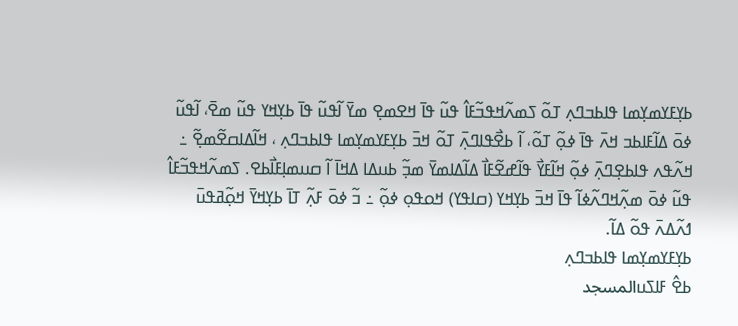ߕߌ߲ߓߌߘߌ߲ߘߊ ߟߊߕߏߣߍ߲ ߠߋ߬ ߖߘߍ߬ߞߟߏ߬ߓߊ߮ ߟߎ߬ ߟߊ߫ ߞߐߘߐ߲ ߘߌ߫ ߊ߬ߟߎ߬ ߟߊ߫ ߕߌ߲ߞߌ ߟߎ߬ ߘߐ߫، ߊ߬ߟߎ߬ ߦߋ߫ ߡߊ߬ߓߊߕߏ ߞߍ߫ ߟߊ߫ ߦߋ߲߬ ߠߋ߬، ߊ߬ ߕߐ߯ߟߊߣߍ߲߫ ߠߋ߬ ߞߏ߫ ߕߌ߲ߓߌߘߌ߲ߘߊ ߟߊߕߏߣߍ߲ ، ߞߊ߬ߡߊߛߐ߬ߘߐ߲߬ ߸ ߞߍ߬ߟߍ ߟߊߕߐ߲ߣߍ߲߫ ߦߋ߲߬ ߞߊ߬ߓߌ߯ ߟߊ߬ߝߐ߬ߓߊ߯ ߡߊ߬ߡߊߘߌ߫ ߘߏ߲߬ ߕߎߡߊ ߡߞߊ߫ ߊ߬ ߛߎߘߊ߲ߓߊ߯ߕߐ. ߖߘߍ߬ߞߟߏ߬ߓߊ߮ ߟߎ߬ ߦߋ߫ ߘߍ߲߬ߞߣߍ߬ߦߊ߬ ߟߊ߫ ߞߏ߫ ߕߌ߲ߞߌ (ߛߊߟߌ) ߞߋߟߋ߲ ߦߋ߲߬ ߸ ߏ߬ ߦߋ߫ ߓߍ߲߬ ߠߊ߫ ߕߌ߲ߞߌ߫ ߞߋ߲߬ߥߟߎ߫ ߗߍ߬ߡߍ߫ ߟߋ߬ ߡߊ߬.
ߕߌ߲ߓߌߘߌ߲ߘߊ ߟߊߕߏߣߍ߲
ߕߐ߮ ߓߊߖߎالمسجد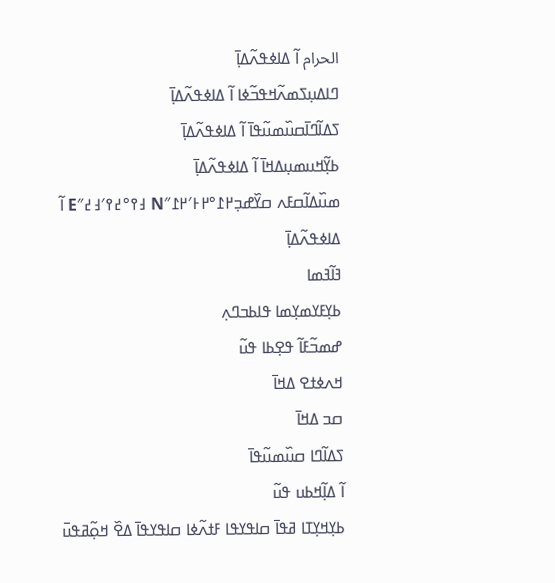الحرام ߊ߬ ߡߊߦߟߍ߬ߡߊ߲߫
ߣߊߡߎ߲ߖߘߍ߬ߞߟߏ߬ߦߊ ߊ߬ ߡߊߦߟߍ߬ߡߊ߲߫
ߖߡߊ߬ߣߊ߫ߛߎ߰ߘߎ߬ߟߊ߫ ߊ߬ ߡߊߦߟߍ߬ߡߊ߲߫
ߕߌ߲߬ߞߎߘߎ߲ߡߞߊ߫ ߊ߬ ߡߊߦߟߍ߬ߡߊ߲߫
ߘߎ߰ߡߊ߬ߛߓߍ ߛߌ߰ߝߏ߲߂߁°߂߅′߂߁″N ߃߉°߄߉′߃߄″E ߊ߬ ߡߊߦߟߍ߬ߡߊ߲߫
ߔߊ߬ߔߘߊ
ߕߌ߲ߓߌߘߌ߲ߘߊ ߟߊߕߏߣߍ߲
ߝߘߏ߬ߓߊ߬ ߟߐ߲ߕߊ ߟߎ߬
ߞߍߦߙߐ ߡߞߊ߫
ߛߏ ߡߞߊ߫
ߖߡߊ߬ߣߊ ߛߎ߰ߘߎ߬ߟߊ߫
ߊ߬ ߡߊ߲߬ߞߕߎ ߟߎ߬
ߕߌ߲ߞߌ߲ߠߊ ߥߟߊ߫ ߛߊߟߌߟߊ ߓߙߍ߬ߦߊ ߛߊߟߌߟߊ߫ ߡߐ߰ ߞߋ߲߬ߥߟߎ߫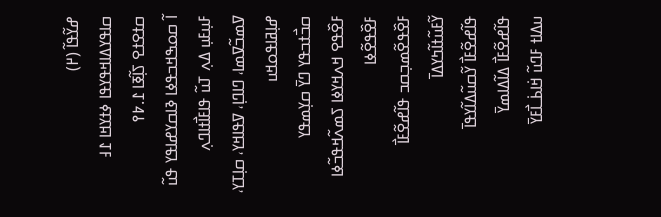ߝߌ߬ߟߊ߬ (߂)
ߛߊߟߌߡߊߞߟߌߟߊ ߦߙߌߞߊ ߁߃
ߛߙߐߙߐ ߖߊ߲߬ߧߊ ߁.߈߉
ߊ߬ ߛߋߒߞߏߟߦߊ ߢߊߛߌߝߊߟߌ ߟߎ߬
ߓߎ߲ߓߎ߲ ߡߍ߲ ߠߎ߬ ߟߊߓߊ߯ߙߊߣߍ߲ ߜߘߏ߬ߜߘߊ، ߣߊߣߊ߲، ߜߟߊߞߌ، ߛߊ߲ߠߌ، ߝߊ߲ߥߊߟߋߞߎ
ߛߏ߯ߙߏߟߌ ߣߌ߫ ߛߌ߲ߘߟߌ
ߓߐ߰ߟߐ ߞߍߞߌߦߊ ߖߘߍ߬ߞߟߏ߬ߦߊ ߓߐ߰ߟߐ߬ߦߊ
ߓߐ߰ߟߐ߬ߘߏ߲ߛߏ ߟߊ߬ߝߐ߬ߓߊ߯ ߌ߬ߓߎ߬ߙߊ߬ߤߌߡߊ߫
ߟߊ߬ߝߐ߬ߓߊ߯ ߌ߬ߛߎ߬ߡߊ߬ߌߟߊ߫
ߟߊ߬ߝߐ߬ߓߊ߯ ߡߊ߬ߡߊߘߌ߫
ߎߡߊߙ ߓߣߎ߬ ߞ߭ߊߕ߭ߺߊ߯ߓߌ߫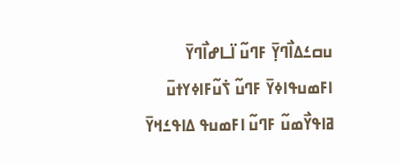ߎߛߑߡߊ߯ߣߌ߲߫ ߓߣߎ߬ ߊ߳ߺߊߝߊ߯ߣߌ߫
ߊߓߘߎߟߊߦߌ߫ ߓߣߎ߬ ߖ߭ߎ߬ߓߊߦߌߙߎ߫
ߥߊߟߌ߯ߘߎ߬ ߓߣߎ߬ ߊߓߘߎߟ ߡߊߟߑߞߌ߫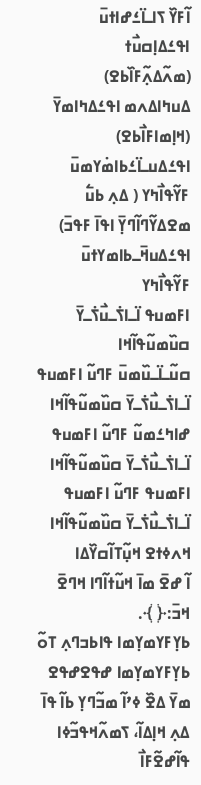ߊ߬ߓߌ߰ ߖߊߺߊ߳ߑߝߊߙߎ߫ ߊߟߑߡߊ߲ߛߎ߯ߙ (ߘߍ߬ߡߍ߲߬ߓߊ߰ߕߐ)
ߡߎߤߊߡߍߘ ߊߟߑߡߤߊߘߌ߫ (ߞߊ߲ߘߊߓߊ߯ߕߐ)
ߊߟߑߡߎߺߊ߳ߑߕߊߘ߭ߌߘߎ߫ ߓߌ߬ߟߊ߯ߤߌ ( ߡߍ߲ ߕߎ߱ ߘߐߡߌ߬ߣߊ߬ߣߌ߲߫ ߊߟߊ߫ ߓߟߏ߫)
ߊߟߑߡߎߞ߫ߺߕߊߘߌߙߎ߫ ߓߌ߬ߟߊ߯ߤߌ
ߊߓߘߎߟ ߊ߳ߺߊߖ߭ߺߎ߯ߖ߭ߺߌ߫ ߛߎ߰ߘߎ߬ߟߊ߬ߞߊ
ߛߎ߬ߺߊ߳ߺߎ߰ߘߎ߫ ߓߣߎ߬ ߊߓߘߎߟ ߊ߳ߺߊߖ߭ߺߎ߯ߖ߭ߺߌ߫ ߛߎ߰ߘߎ߬ߟߊ߬ߞߊ
ߝߊߤߑߘߎ߬ ߓߣߎ߬ ߊߓߘߎߟ ߊ߳ߺߊߖ߭ߺߎ߯ߖ߭ߺߌ߫ ߛߎ߰ߘߎ߬ߟߊ߬ߞߊ
ߊߓߘߎߟ ߓߣߎ߬ ߊߓߘߎߟ ߊ߳ߺߊߖ߭ߺߎ߯ߖ߭ߺߌ߫ ߛߎ߰ߘߎ߬ߟߊ߬ߞߊ
ߞߍߦߙߐ ߞߎ߲߬ߠߊ߬ߛߌ߰ߡߊ
ߊ߬ ߝߐ߫ ߘߊ߫ ߞߎ߬ߙߊ߬ߣߊ ߞߣߐ߫ ߞߏ߫:﴿ ﴾.
ߕߌ߲ߓߌߘߌ߲ߘߊ ߟߊߕߏߣߍ߲ ߠߋ߬ ߕߌ߲ߓߌߘߌ߲ߘߊ ߝߟߐߝߟߐ ߘߌ߫ ߡߐ߰ ߦߴߊ߬ ߘߏ߬ߣߌ߲ ߕߊ߬ ߟߊ߫ ߡߍ߲ ߞߊ߲ߡߊ߬، ߖߘߍ߬ߞߟߏ߬ߦߊ ߟߊ߬ߝߐ߬ߓߊ߯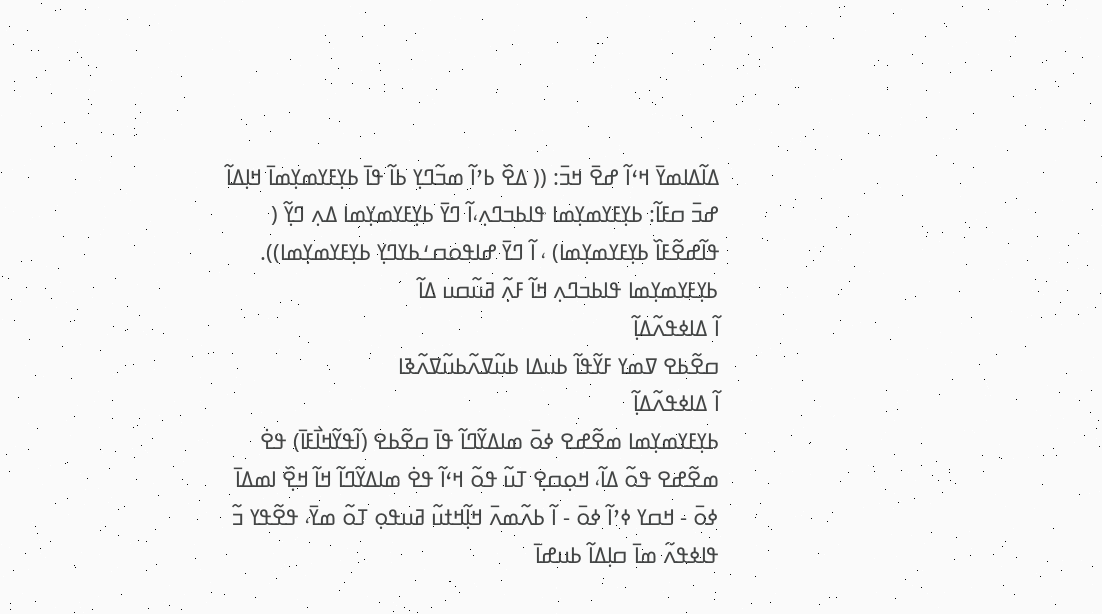ߡߊ߬ߡߊߘߌ߫ ߞߵߊ߬ ߝߐ߫ ߞߏ߫: (( ߡߐ߰ ߕߴߊ߬ ߘߏ߬ߣߌ߲ ߕߊ߬ ߟߊ߫ ߕߌ߲ߓߌߘߌ߲ߘߊ߫ ߞߊ߲ߡߊ߬ ߝߏ߫ ߛߓߊ߬: ߕߌ߲ߓߌߘߌ߲ߘߊ ߟߊߕߏߣߍ߲،ߊ߬ ߣߌ߫ ߕߌ߲ߓߌߘߌ߲ߘߊ ߡߍ߲ ߣߌ߲߬ ( ߟߊ߬ߝߐ߬ߓߊ߰ ߕߌ߲ߓߌߘߌ߲ߘߊ) ، ߊ߬ ߣߌ߫ ߝߊߟߋߛߑߕߌߣߌ߲ ߕߌ߲ߓߌߘߌ߲ߘߊ)).
ߕߌ߲ߓߌߘߌ߲ߘߊ ߟߊߕߏߣߍ߲ ߞߊ߬ ߓߍ߲߬ ߥߎ߬ߛߎ ߡߊ߬
ߊ߬ ߡߊߦߟߍ߬ߡߊ߲߬
ߛߐ߬ߕߐ ߜߘߌ ߓߌ߬ߟߊ߬ ߕߎߡߊ ߕߎ߬ߜߍ߬ߕߎ߬ߜߍ߬ߢߊ
ߊ߬ ߡߊߦߟߍ߬ߡߊ߲߬
ߕߌ߲ߓߌߘߌ߲ߘߊ ߘߐ߬ߝߐ ߦߋ߫ ߘߊߡߌ߬ߣߊ߬ ߟߊ߫ ߛߐ߬ߕߐ (ߊ߬ߟߌ߬ߞߊ߯ߓߊ߫) ߟߐ߭ ߘߐ߬ߝߐ ߟߋ߬ ߡߊ߬، ߞߋ߲ߛߐ߲ ߠߎ߬ ߟߋ߬ ߞߵߊ߬ ߟߐ߭ ߘߊߡߌ߬ߣߊ߬ ߞߊ߬ ߞߐ߲߰ ߊߘߡߊ߫ ߦߋ߫ - ߞߛߌ ߦߴߊ߬ ߦߋ߫ - ߊ߬ ߕߍ߬ߘߍ߫ ߞߊ߲߬ߞߙߎ߬ ߥߎߟߋ߲ ߠߋ߬ ߘߌ߫، ߟߐ߬ߟߌ ߏ߬ ߟߊߦߟߍ߬ ߘߊ߫ ߛߊ߲ߡߊ߬ ߕߎߝߊ߫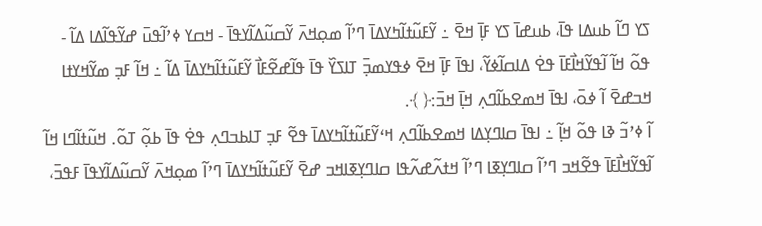ߖߌ ߣߊ߬ ߕߎߡߊ ߟߊ߫، ߕߎߝߊ߫ ߖߌ ߓߊ߲߫ ߞߐ߫ ߸ ߌ߬ߓߎ߬ߙߊ߬ߤߌߡߊ߫ ߣߴߊ߬ ߘߋ߲ߞߍ߫ ߌ߬ߛߎ߬ߡߊ߬ߌߟߊ߫ - ߞߛߌ ߦߴߊ߬ߟߎ߫ ߝߌ߬ߟߊ߬ߡߊ ߡߊ߬ - ߟߋ߬ ߞߊ߬ ߊ߬ߟߌ߬ߞߊ߯ߓߊ߫ ߟߐ߭ ߡߊߛߊ߬ߦߌ߬، ߊߟߊ߫ ߓߊ߲߫ ߞߐ߫ ߦߟߌߘߏ߲߫ ߠߊߖߌ߰ ߟߊ߫ ߟߊ߬ߝߐ߬ߓߊ߯ ߌ߬ߓߎ߬ߙߊ߬ߤߌߡߊ߫ ߡߊ߬ ߸ ߞߊ߬ ߓߏ߲ ߘߌ߬ߞߌߙߊ ߞߏߝߐ߫ ߊ߬ ߦߋ߫، ߊߟߊ߫ ߞߘߐߕߊ߬ߣߍ߲ ߞߊ߲߫ ߞߏ߫:﴿ ﴾.
ߊ߬ ߦߴߏ߬ ߢߊ ߟߋ߬ ߞߊ߲߬ ߸ ߊߟߊ߫ ߛߊߣߌ߲ߡߊ ߞߘߐߕߊ߬ߣߍ߲ ߞߵߌ߬ߓߎ߬ߙߊ߬ߤߌߡߊ߫ ߟߐ߬ ߓߏ߲ ߠߊߕߏߣߍ߲ ߟߐ߭ ߟߊ߫ ߕߋ߲߬ ߠߋ߬. ߞߎ߬ߙߊ߬ߣߊ ߞߊ߬ ߊ߬ߟߌ߬ߞߊ߯ߓߊ߫ ߟߐ߬ߞߏ ߣߴߊ߬ ߛߊߣߌ߲ߧߊ ߣߴߊ߬ ߞߙߍ߬ߝߍ߬ߟߊ ߛߊߣߌ߲ߧߊߞߏ ߝߐ߫ ߌ߬ߓߎ߬ߙߊ߬ߤߌߡߊ߫ ߣߴߊ߬ ߘߋ߲ߞߍ߫ ߌ߬ߛߎ߬ߡߊ߬ߌߟߊ߫ ߓߟߏ߫،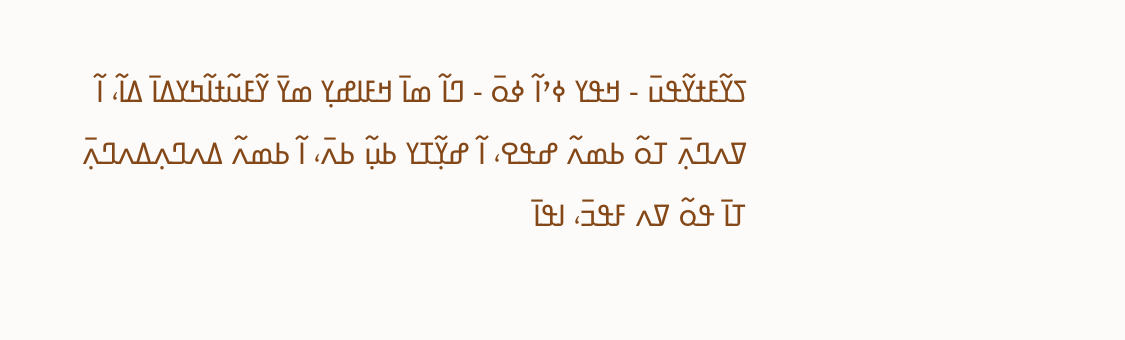ߖߌ߬ߓߙߌ߬ߟߎ߫ - ߞߟߌ ߦߴߊ߬ ߦߋ߫ - ߣߊ߬ ߘߊ߫ ߞߓߊߝߌ߲ ߘߌ߫ ߌ߬ߓߎ߬ߙߊ߬ߤߌߡߊ߫ ߡߊ߬، ߊ߬ ߜߍߣߍ߲߫ ߠߋ߬ ߕߘߍ߬ ߝߟߐ، ߊ߬ ߝߌ߲߬ߠߌ ߕߎ߲߬ ߕߍ߫، ߊ߬ ߕߘߍ߬ ߡߍߣߍ߲ߡߍߣߍ߲߫ ߠߊ߫ ߟߋ߬ ߜߍ ߓߟߏ߫، ߊߟߊ߫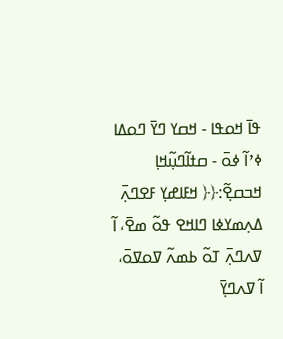ߟߊ߫ ߞߋߟߊ - ߞߛߌ ߣߌ߫ ߣߋߡߊ ߦߴߊ߬ ߦߋ߫ - ߛߙߊ߬ߣߎ߲߬ߞߊ߲ ߞߏߛߐ߲߬:﴿﴿ ߞߓߊߝߌ߲ ߓߐߣߍ߲߫ ߡߍ߲ߘߌߦߊ ߣߊߞߐ ߟߋ߬ ߘߐ߫، ߊ߬ ߜߍߣߍ߲߫ ߠߋ߬ ߕߘߍ߬ ߜߋߜߋ߫، ߊ߬ ߜߍߣߌ߲߫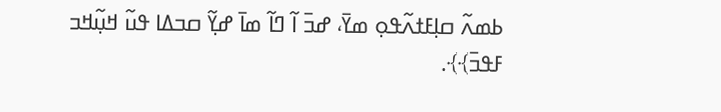ߕߘߍ߬ ߛߊ߲ߓߙߍ߬ߟߋ߲ ߘߌ߫، ߝߏ߫ ߊ߬ ߣߊ߬ ߘߊ߫ ߝߌ߲߬ ߛߏߡߊ ߟߎ߬ ߞߎ߲߬ߞߏ ߓߟߏ߫﴾﴾.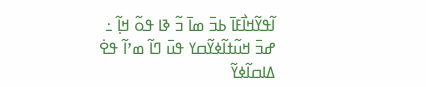ߊ߬ߟߌ߬ߞߊ߯ߓߊ߫ ߕߏ߫ ߘߊ߫ ߏ߬ ߢߊ ߟߋ߬ ߞߊ߲߬ ߸ ߝߏ߫ ߞߎ߬ߙߊ߬ߦߌ߬ߛߌ ߟߎ߫ ߣߊ߬ ߘߴߊ߬ ߟߐ߭ ߡߊߛߊ߬ߦߌ߬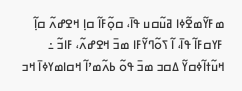ߘߓߌ߬ߘߐ߬ߦߊ ߥߎ߬ߛߎ ߟߊ߫، ߛߋ߲߬ߓߊ߬ ߛߊ߲ ߞߐߝߍ߬ ߛߊ߲߬ ߓߌߛߓߊ߬ ߟߊ߫، ߊ߬ ߖߋ߬ߣߌ߬ߓߊ ߘߏ߫ ߞߐߝߍ߬، ߓߊߏ߬ ߸ ߞߎ߬ߙߊ߬ߦߛߌ߬ ߡߛߏ ߘߏ߫ ߟߋ߬ ߕߍ߬ߘߴߊ߬ ߞߛߊߘߌߦߊ߫ ߞߏ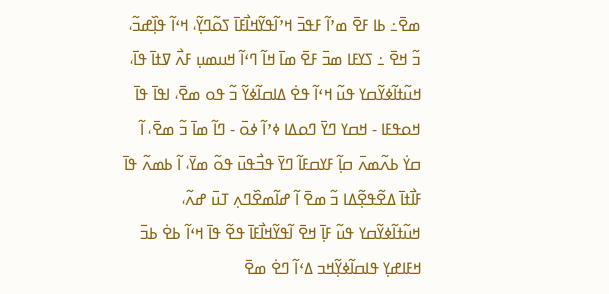ߘߐ߫߸ ߕߊ ߓߐ߫ ߘߴߊ߬ ߓߟߏ߫ ߞߴߊ߬ߟߌ߬ߞߊ߯ߓߊ߫ ߖߋ߬ߣߌ߲߬، ߞߵߊ߬ ߟߊ߲߰ߝߏ߬، ߏ߬ ߞߐ߫ ߸ ߖߌߓߊ ߘߏ߫ ߓߐ߫ ߘߊ߫ ߞߊ߬ ߣߵߊ߬ ߞߎߘߎ߲ ߓߍ߯ ߜߙߊ߫ ߟߊ߫، ߞߎ߬ߙߊ߬ߦߌ߬ߛߌ ߟߎ߬ ߞߵߊ߬ ߟߐ߭ ߡߊߛߊ߬ߦߌ߬ ߏ߬ ߟߋ ߘߐ߫، ߊߟߊ߫ ߟߊ߫ ߞߋߟߓߊ - ߞߛߌ ߣߌ߫ ߣߋߡߊ ߦߴߊ߬ ߦߋ߫ - ߣߊ߬ ߘߊ߫ ߏ߬ ߘߐ߫، ߊ߬ ߛߌ߭ ߕߍ߬ߘߍ߫ ߛߊ߲߬ ߓߌߛߓߊ߬ ߣߌ߫ ߟߏ߯ߟߎ߫ ߟߋ߬ ߘߌ߫، ߊ߬ ߕߘߍ߬ ߟߊ߫ ߓߊ߯ߙߊ߫ ߡߐ߬ߟߐ߲߬ߡߊ ߏ߬ ߘߐ߫ ߊ߬ ߝߊ߬ߘߐ߰ߣߍ߲ ߠߎ߫ ߝߍ߬، ߞߎ߬ߙߊ߬ߦߌ߬ߛߌ ߟߎ߬ ߓߊ߲߫ ߞߐ߫ ߊ߬ߟߌ߬ߞߊ߯ߓߊ߫ ߟߐ߬ ߟߊ߫ ߞߵߊ߬ ߕߐ߭ ߕߏ߫ ߞߓߊߝߌ߲ ߟߊߛߊ߬ߦߌ߲߬ߞߏ ߡߵߊ߬ ߣߐ߭ ߘߐ߫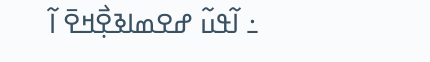߸ ߊ߬ߟߎ߬ ߝߐߘߊߢߐ߲߯ߞߐ߫ ߊ߬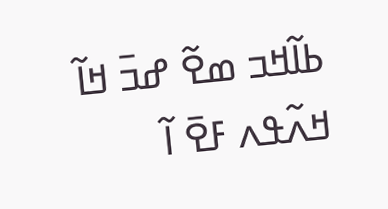ߕߊ߬ߞߏ ߘߐ߬ ߝߏ߫ ߞߊ߬ ߞߍ߬ߟߍ ߓߐ߫ ߊ߬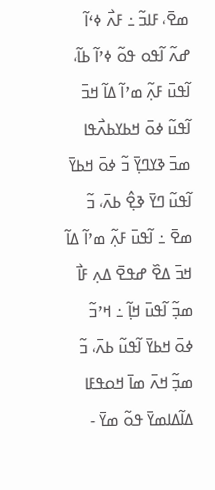ߘߐ߫، ߓߊߏ߬ ߸ ߓߍ߯ ߦߵߊ߬ ߝߍ߬ ߊ߬ߟߋ ߟߋ߬ ߦߴߊ߬ ߕߊ߬، ߊ߬ߟߎ߫ ߓߍ߲߬ ߘߴߊ߬ ߡߊ߬ ߞߏ߫ ߊ߬ߟߎ߬ ߦߋ߫ ߞߕߌߕߍ߯ߟߊ ߘߏ߫ ߢߌߣߌ߲߫ ߏ߬ ߦߋ߫ ߞߕߌ߫ ߊ߬ߟߎ߬ ߣߌ߫ ߢߐ߲߮ ߕߍ߫، ߏ߬ ߘߐ߫ ߸ ߊ߬ߟߎ߫ ߓߍ߲߬ ߘߴߊ߬ ߡߊ߬ ߞߏ߫ ߡߐ߰ ߝߟߐ߫ ߡߍ߲ ߓߊ߯ ߘߏ߲߬ ߊ߬ߟߎ߫ ߞߊ߲߬ ߸ ߞߴߏ߬ ߦߋ߫ ߞߕߌ߫ ߊ߬ߟߎ߬ ߕߍ߫، ߏ߬ ߘߏ߲߬ ߞߍ߫ ߘߊ߫ ߞߋߟߓߊ ߡߊ߬ߡߊߘߌ߫ ߟߋ߬ ߘߌ߫ -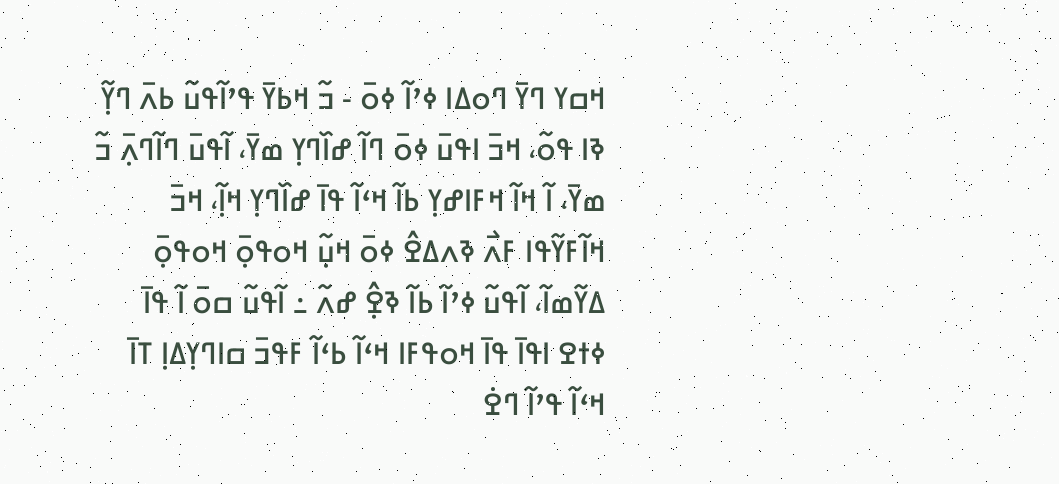ߞߛߌ ߣߌ߫ ߣߋߡߊ ߦߴߊ߬ ߦߋ߫ - ߏ߬ ߞߕߌ߫ ߟߴߊ߬ߟߎ߬ ߕߍ߫ ߣߌ߲߬ ߢߊ ߟߋ߬، ߞߏ߫ ߊߟߎ߫ ߦߋ߫ ߣߊ߬ ߝߊ߰ߣߌ߲ ߘߌ߫، ߊ߬ߟߎ߫ ߣߊ߬ߣߍ߲߫ ߏ߬ ߘߌ߫، ߊ߬ ߞߊ߬ ߞߓߊߝߌ߲ ߕߊ߬ ߞߵߊ߬ ߟߊ߫ ߝߊ߰ߣߌ߲ ߞߊ߲߬، ߞߏ߫ ߞߊ߬ߓߌ߬ߟߊ ߓߍ߯ ߢߍߡߐ߮ ߦߋ߫ ߞߎ߲߬ ߞߋߟߋ߲߫ ߞߋߟߋ߲߫ ߡߌ߬ߘߊ߬، ߊ߬ߟߎ߬ ߦߴߊ߬ ߕߊ߬ ߢߐ߲߮ ߝߍ߬ ߸ ߊ߬ߟߎ߬ ߛߋ߫ ߊ߬ ߟߊ߫ ߦߙߐ ߊߟߊ߫ ߟߊ߫ ߞߋߟߓߊ ߞߵߊ߬ ߕߵߊ߬ ߓߟߏ߫ ߛߊߣߌ߲ߡߊ߲ ߠߊ߫ ߞߵߊ߬ ߟߴߊ߬ ߣߐ߭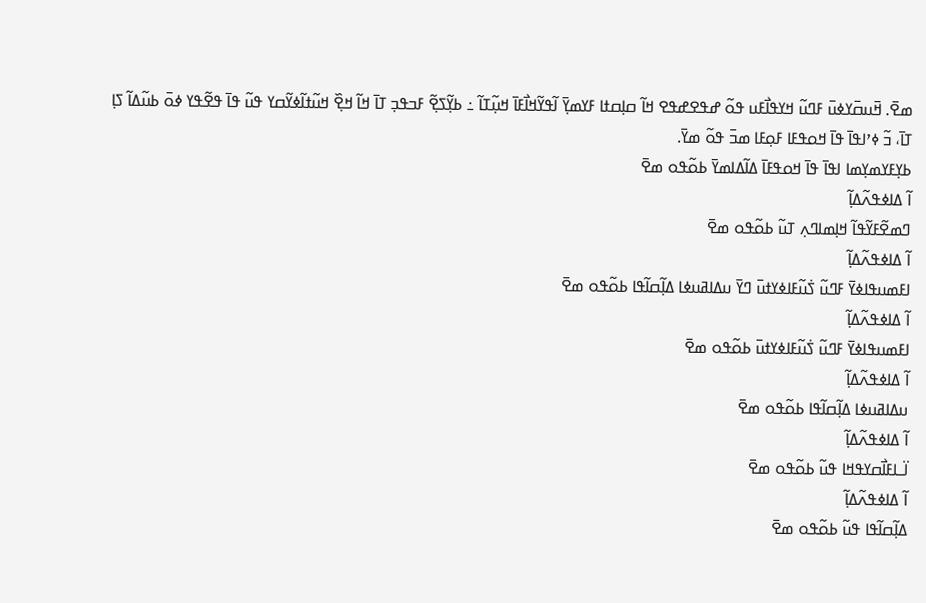ߘߐ߫. ߞ߫ߎߛ߫ߌߦߎ߫ ߓߣߎ߬ ߞߌߟߊ߯ߓߎ ߟߋ߬ ߝߟߐߝߟߐ ߞߊ߬ ߛߊ߲ߛߙߊ ߓߌߘߌ߲߫ ߊ߬ߟߌ߬ߞߊ߯ߓߊ߫ ߞߎ߲߬ߠߊ߬ ߸ ߕߌ߲߬ߖߐ߲߬ ߓߏߟߏ߲ ߠߊ߫ ߞߊ߬ ߞߐ߲߰ ߞߎ߬ߙߊ߬ߦߌ߬ߛߌ ߟߎ߬ ߟߊ߫ ߟߐ߬ߟߌ ߦߋ߫ ߕߎ߬ߡߊ߬ ߖߊ߲ ߠߊ߫، ߏ߬ ߦߴߊߟߊ߫ ߟߊ߫ ߞߋߟߓߊ ߓߋ߲ߓߊ ߘߏ߫ ߟߋ߬ ߘߌ߫.
ߕߌ߲ߓߌߘߌ߲ߘߊ ߊߟߊ߫ ߟߊ߫ ߞߋߟߓߊ߫ ߡߊ߬ߡߊߘߌ߫ ߕߋ߬ߟߋ ߘߐ߫
ߊ߬ ߡߊߦߟߍ߬ߡߊ߲߬
ߣߘߐ߬ߓߌ߬ߟߊ߬ ߞߊ߲ߘߊߣߍ߲ ߠߎ߬ ߕߋ߬ߟߋ ߘߐ߫
ߊ߬ ߡߊߦߟߍ߬ߡߊ߲߬
ߊߓߘߎߟߊߦߌ߫ ߓߣߎ߬ ߖ߭ߎ߬ߓߊߦߌߙߎ߫ ߣߌ߫ ߎߡߊߥߎߦߊ ߡߊ߲߬ߛߊ߬ߟߊ ߕߋ߬ߟߋ ߘߐ߫
ߊ߬ ߡߊߦߟߍ߬ߡߊ߲߬
ߊߓߘߎߟߊߦߌ߫ ߓߣߎ߬ ߖ߭ߎ߬ߓߊߦߌߙߎ߫ ߕߋ߬ߟߋ ߘߐ߫
ߊ߬ ߡߊߦߟߍ߬ߡߊ߲߬
ߎߡߊߥߎߦߊ ߡߊ߲߬ߛߊ߬ߟߊ ߕߋ߬ߟߋ ߘߐ߫
ߊ߬ ߡߊߦߟߍ߬ߡߊ߲߬
ߊ߳ߺߊߓߊ߯ߛߌߟߞߊ ߟߎ߬ ߕߋ߬ߟߋ ߘߐ߫
ߊ߬ ߡߊߦߟߍ߬ߡߊ߲߬
ߡߊ߲߬ߛߊ߬ߟߊ ߟߎ߬ ߕߋ߬ߟߋ ߘߐ߫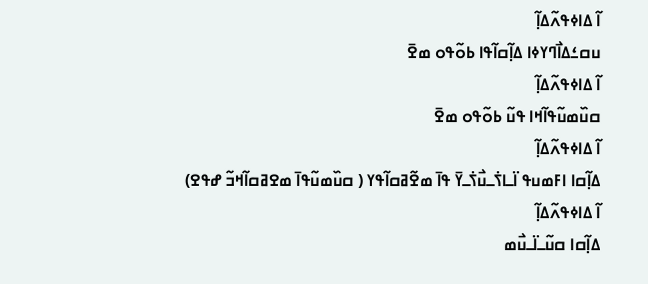ߊ߬ ߡߊߦߟߍ߬ߡߊ߲߬
ߎߛߑߡߊ߯ߣߌߦߊ ߡߊ߲߬ߛߊ߬ߟߊ ߕߋ߬ߟߋ ߘߐ߫
ߊ߬ ߡߊߦߟߍ߬ߡߊ߲߬
ߛߎ߰ߘߎ߬ߟߊ߬ߞߊ ߟߎ߬ ߕߋ߬ߟߋ ߘߐ߫
ߊ߬ ߡߊߦߟߍ߬ߡߊ߲߬
ߡߊ߲߬ߛߊ ߊߓߘߎߟ ߊ߳ߺߊߖ߭ߺߎ߯ߖ߭ߺߌ߫ ߟߊ߫ ߘߐ߬ߥߛߊ߬ߟߌ ( ߛߎ߰ߘߎ߬ߟߊ߫ ߘߐߥߛߊ߬ߞߏ߬ ߝߟߐ)
ߊ߬ ߡߊߦߟߍ߬ߡߊ߲߬
ߡߊ߲߬ߛߊ ߛߎ߬ߺߊ߳ߺߎ߯ߘ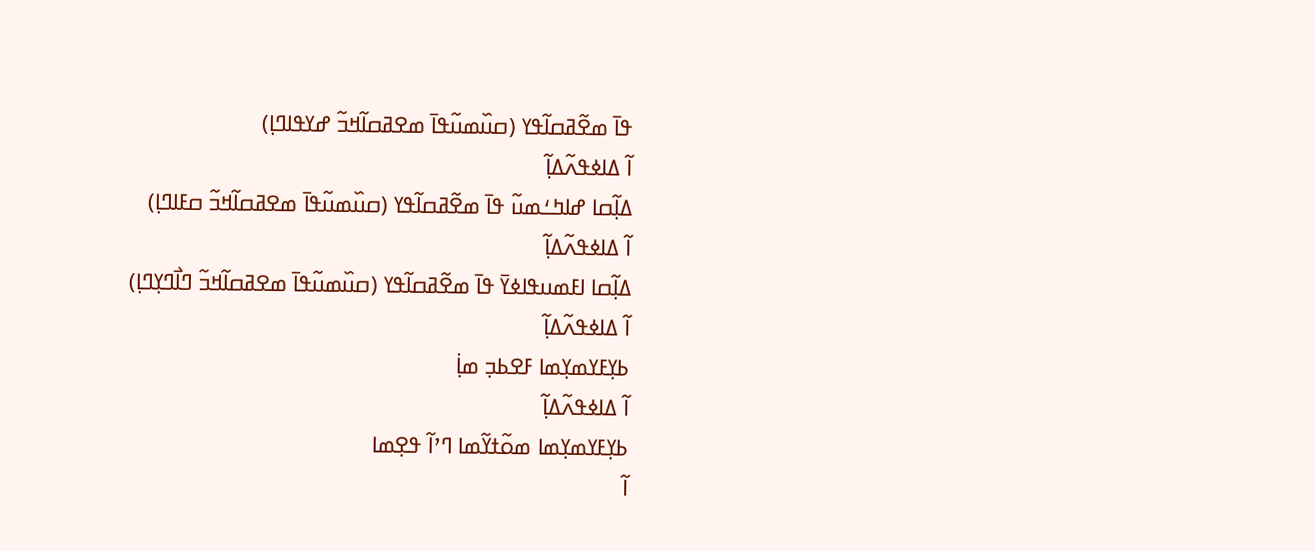ߟߊ߫ ߘߐ߬ߥߛߊ߬ߟߌ (ߛߎ߰ߘߎ߬ߟߊ߫ ߘߐߥߛߊ߬ߞߏ߬ ߝߌߟߊߣߊ߲)
ߊ߬ ߡߊߦߟߍ߬ߡߊ߲߬
ߡߊ߲߬ߛߊ ߝߊߤߑߘߎ߬ ߟߊ߫ ߘߐ߬ߥߛߊ߬ߟߌ (ߛߎ߰ߘߎ߬ߟߊ߫ ߘߐߥߛߊ߬ߞߏ߬ ߛߓߊߣߊ߲)
ߊ߬ ߡߊߦߟߍ߬ߡߊ߲߬
ߡߊ߲߬ߛߊ ߊߓߘߎߟߊߦߌ߫ ߟߊ߫ ߘߐ߬ߥߛߊ߬ߟߌ (ߛߎ߰ߘߎ߬ߟߊ߫ ߘߐߥߛߊ߬ߞߏ߬ ߣߊ߯ߣߌ߲ߣߊ߲)
ߊ߬ ߡߊߦߟߍ߬ߡߊ߲߬
ߕߌ߲ߓߌߘߌ߲ߘߊ ߓߐߕߏ߲ ߘߊ߲߭
ߊ߬ ߡߊߦߟߍ߬ߡߊ߲߬
ߕߌ߲ߓߌߘߌ߲ߘߊ ߘߋ߬ߙߌ߬ߘߊ ߣߴߊ߬ ߟߐ߲ߘߊ
ߊ߬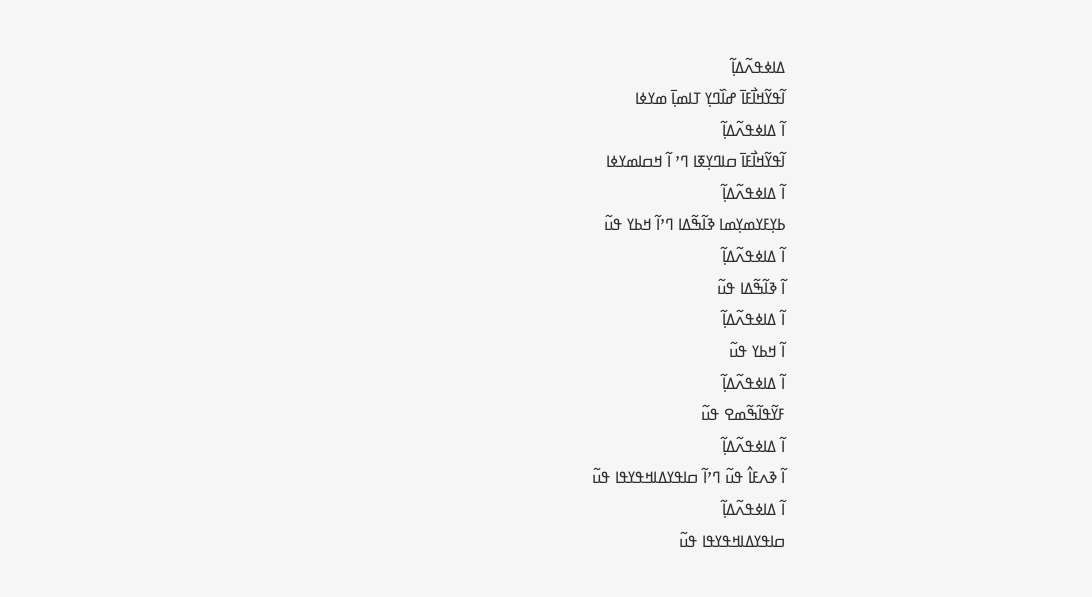ߡߊߦߟߍ߬ߡߊ߲߬
ߊ߬ߟߌ߬ߞߊ߯ߓߊ߫ ߝߊ߰ߣߌ߲ ߠߊߘߊ߲߫ ߘߌߦߊ
ߊ߬ ߡߊߦߟߍ߬ߡߊ߲߬
ߊ߬ߟߌ߬ߞߊ߯ߓߊ߫ ߛߊߣߌ߲ߧߊ ߣߴ ߊ߬ ߞߛߊߘߌߦߊ
ߊ߬ ߡߊߦߟߍ߬ߡߊ߲߬
ߕߌ߲ߓߌߘߌ߲ߘߊ ߢߊ߬ߒ߬ߡߊ ߣߴߊ߬ ߞߕߌ ߟߎ߬
ߊ߬ ߡߊߦߟߍ߬ߡߊ߲߬
ߊ߬ ߢߊ߬ߒ߬ߡߊ ߟߎ߬
ߊ߬ ߡߊߦߟߍ߬ߡߊ߲߬
ߊ߬ ߞߕߌ ߟߎ߬
ߊ߬ ߡߊߦߟߍ߬ߡߊ߲߬
ߓߌ߬ߟߊ߬ߒ߬ߘߐ ߟߎ߬
ߊ߬ ߡߊߦߟߍ߬ߡߊ߲߬
ߊ߬ ߢߍߓߊ߮ ߟߎ߬ ߣߴߊ߬ ߛߊߟߌߡߊߞߟߌߟߊ ߟߎ߬
ߊ߬ ߡߊߦߟߍ߬ߡߊ߲߬
ߛߊߟߌߡߊߞߟߌߟߊ ߟߎ߬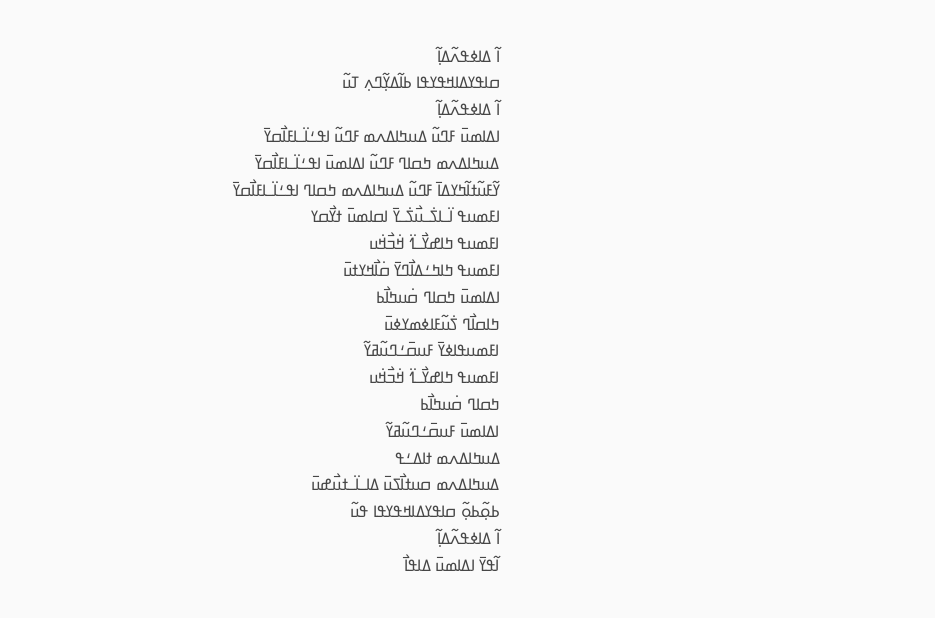ߊ߬ ߡߊߦߟߍ߬ߡߊ߲߬
ߛߊߟߌߡߊߞߟߌߟߊ ߕߊ߬ߡߌ߲߬ߣߍ߲ ߠߎ߬
ߊ߬ ߡߊߦߟߍ߬ߡߊ߲߬
ߊߡߊߘߎ߫ ߓߣߎ߬ ߡߎߤߊߡߍߘ ߓߣߎ߬ ߊߟߑߊ߳ߺߊߓߊ߯ߛߌ߫
ߡߎߤߊߡߍߘ ߤߛߊߣ ߓߣߎ߬ ߊߡߊߘߎ߫ ߊߟߑߊ߳ߺߊߓߊ߯ߛߌ߫
ߌ߬ߓߎ߬ߙߊ߬ߤߌߡߊ߫ ߓߣߎ߬ ߡߎߤߊߡߍߘ ߤߛߊߣ ߊߟߑߊ߳ߺߊߓߊ߯ߛߌ߫
ߊߓߘߎߟ ߊ߳ߺߊߖ߭ߺߎ߯ߖ߭ߺߌ߫ ߊߛߊߘߎ߫ ߙߌ߯ߛߌ
ߊߓߘߎߟ ߤߊߝߌ߯ߺߗ߳ ߞ߭ߏ߯ߞ߭ߎ
ߊߓߘߎߟ ߤߊߤߑߡߊ߯ߣߌ߫ ߛ߭ߊ߯ߞߌߙߎ߫
ߊߡߊߘߎ߫ ߤߛߊߣ ߛ߭ߎߤߊ߯ߕ
ߤߊߛߊ߯ߣ ߖ߭ߎ߬ߓߊߦߘߌߦߎ߫
ߊߓߘߎߟߊߦߌ߫ ߓߎߛ߫ߑߣߎ߬ߥߌ߬
ߊߓߘߎߟ ߤߊߝߌ߯ߺߗ߳ ߞ߭ߏ߯ߞ߭ߎ
ߤߛߊߣ ߛ߭ߎߤߊ߯ߕ
ߊߡߊߘߎ߫ ߓߎߛ߫ߑߣߎ߬ߥߌ߬
ߡߎߤߊߡߍߘ ߙߊߡߑߟ
ߡߎߤߊߡߍߘ ߛߎߙߊ߯ߖߎ߫ ߡߊߺߊ߳ߺߙߎ߯ߝߎ߫
ߕߋ߲߬ߕߋ߲߬ ߛߊߟߌߡߊߞߟߌߟߊ ߟߎ߬
ߊ߬ ߡߊߦߟߍ߬ߡߊ߲߬
ߊ߬ߟߌ߫ ߊߡߊߘߎ߫ ߡߊߟߊ߯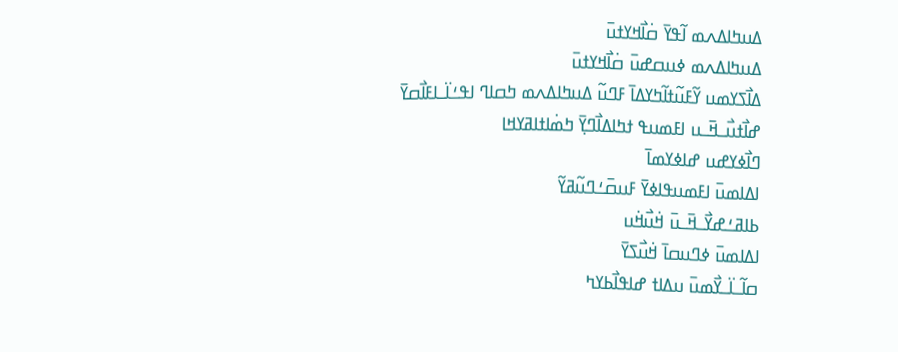ߡߎߤߊߡߍߘ ߊ߬ߟߌ߫ ߛ߭ߊ߯ߞߌߙߎ߫
ߡߎߤߊߡߍߘ ߦߎߛߝߎ߫ ߛ߭ߊ߯ߞߌߙߎ߫
ߡߊ߯ߖߌߘߎ ߌ߬ߓߎ߬ߙߊ߬ߤߌߡߊ߫ ߓߣߎ߬ ߡߎߤߊߡߍߘ ߤߛߊߣ ߊߟߑߊ߳ߺߊߓߊ߯ߛߌ߫
ߝߊ߯ߙߎ߯ߺߞ߫ߺߎ ߊߓߘߎߟ ߙߤߊߡߊ߯ߣߌ߲߫ ߤߘ߭ߊߙߊߥߌߞߊ
ߣߊ߯ߦߌߝߎ ߝߊߦߌߘߊ߫
ߊߡߊߘߎ߫ ߊߓߘߎߟߊߦߌ߫ ߓߎߛ߫ߑߣߎ߬ߥߌ߬
ߕߊߥߑߝߌ߯ߺߞ߫ߺߎ߫ ߞ߭ߎ߯ߞ߭ߎ
ߊߡߊߘߎ߫ ߦߣߎߛߊ߫ ߞ߭ߎ߯ߖߌ߫
ߛߊ߬ߺߊ߳ߺߌ߯ߘߎ߫ ߎߡߊߙ ߝߊߟߊ߯ߕߌߤ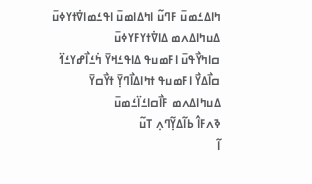ߤߊߡߑߘߎ߫ ߓߣߎ߬ ߊߤߡߊߘߎ߫ ߊߟߑߘߊߜ߭ߙߌߦߎ߫
ߡߎߤߊߡߍߘ ߡߊߜ߭ߙߌߓߌߦߎ߫
ߛߊߤߌ߯ߟߎ߫ ߊߓߘߎߟ ߡߊߟߑߞߌ߫ ߤ߭ߑߊ߯ߝߌߑߗ߳
ߛߊ߯ߡߌ߯ ߊߓߘߎߟ ߙߤߊߡߊ߯ߣߌ߲߫ ߙߌ߯ߛߌ߫
ߡߎߤߊߡߍߘ ߓߊ߯ߛߊߑߊ߳ߑߘߎ߫
ߢߍߓߊ߮ ߕߊ߬ߡߌ߲߬ߣߍ߲ ߠߎ߬
ߊ߬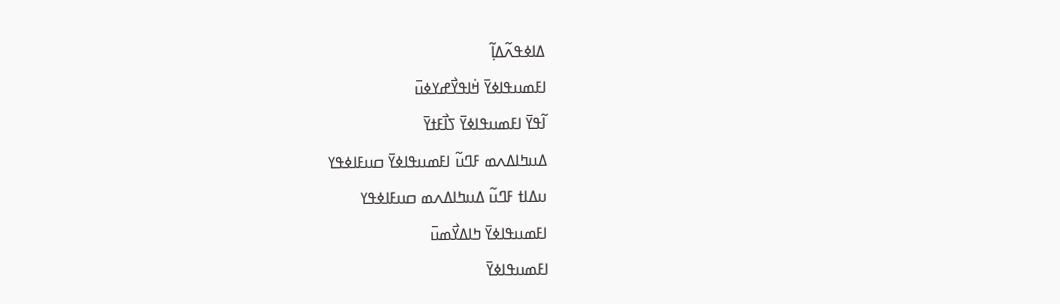ߡߊߦߟߍ߬ߡߊ߲߬
ߊߓߘߎߟߊߦߌ߫ ߞ߭ߊߟߌ߯ߝߌߦߎ߫
ߊ߬ߟߌ߫ ߊߓߘߎߟߊߦߌ߫ ߖߊ߯ߓߙߌ߫
ߡߎߤߊߡߍߘ ߓߣߎ߬ ߊߓߘߎߟߊߦߌ߫ ߛߎߓߊߦߟߌ
ߎߡߊߙ ߓߣߎ߬ ߡߎߤߊߡߍߘ ߛߎߓߊߦߟߌ
ߊߓߘߎߟߊߦߌ߫ ߤߊߡߌ߯ߘߎ߫
ߊߓߘߎߟߊߦߌ߫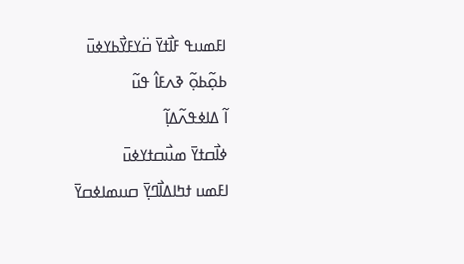ߊߓߘߎߟ ߓߊ߯ߙߌ߫ ߛ߳ߌߓߌ߯ߕߌߦߎ߫
ߕߋ߲߬ߕߋ߲߬ ߢߍߓߊ߮ ߟߎ߬
ߊ߬ ߡߊߦߟߍ߬ߡߊ߲߬
ߦߊ߯ߛߙߌ߫ ߘߎ߯ߛߙߌߦߎ߫
ߊߓߘߎ ߙߤߊߡߊ߯ߣߌ߲߫ ߛߎߘߊߦߛߌ߫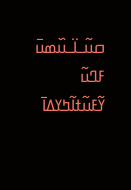ߛߎ߬ߺߊ߳ߺߎ߰ߘߎ߫ ߓߣߎ߬ ߌ߬ߓߎ߬ߙߊ߬ߤߌߡߊ߫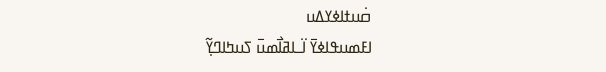ߛ߭ߎߙߊߦߌߡߎ
ߊߓߘߎߟߊߦߌ߫ ߊ߳ߺߊߥߊ߯ߘߎ߫ ߖߎߤߊߣߌ߲߬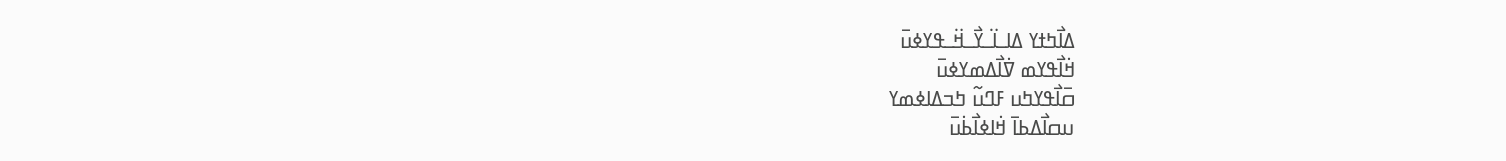ߡߊ߯ߤߙߌ ߡߊߺߊ߳ߺߌ߯ߺߞ߳ߺߟߌߦߎ߫
ߞ߭ߊ߯ߟߌߘ ߜ߭ߊ߯ߡߘߌߦߎ߫
ߛ߫ߊ߯ߟߌߤߎ ߓߣߎ߬ ߤߏߡߊߦߘߌ
ߎߛߊ߯ߡߕߊ߫ ߞ߭ߊߦߊ߯ߕ߭ߎ߫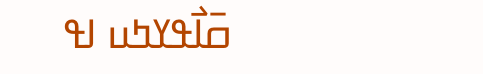ߛ߫ߊ߯ߟߌߤߎ ߊߟ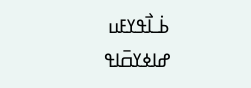ߕ߭ߺߊ߯ߟߌߓߎ
ߝߊߦߌߛ߫ߊߟ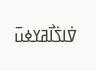ߜ߭ߊߖ߭ߊ߯ߥߌߦߎ߫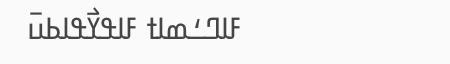ߓߊߣߑߘߊߙ ߓߊߟߌ߯ߟߊߕߎ߫